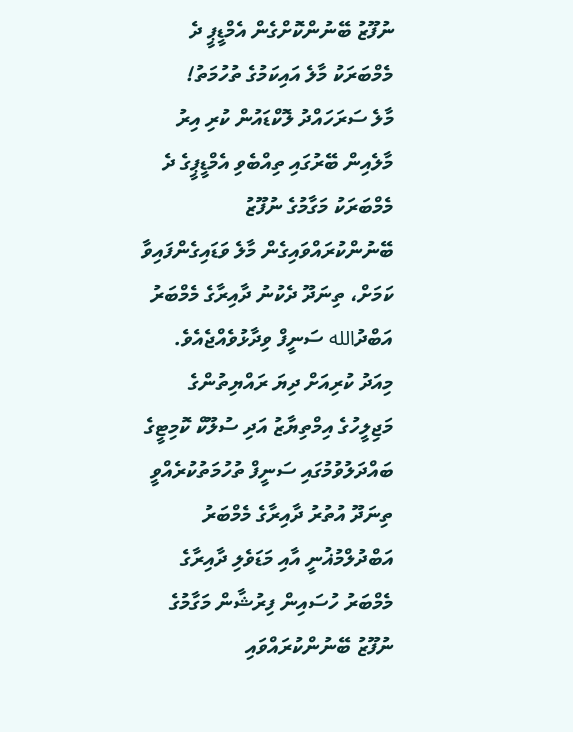ނުފޫޒު ބޭނުންކޮށްގެން އެމްޑީޕީ ދެ މެމްބަރަކު މާލެ އައިކަމުގެ ތުހުމަތު!
މާލެ ސަރަހައްދު ލޮކްޑައުން ކުރި އިރު މާލެއިން ބޭރުގައި ތިއްބެވި އެމްޑީޕީގެ ދެ މެމްބަރަކު މަގާމުގެ ނުފޫޒު ބޭނުންކުރައްވައިގެން މާލެ ވަޑައިގެންފައިވާ ކަމަށް، ތިނަދޫ ދެކުނު ދާއިރާގެ މެމްބަރު އަބްދުالله ސަނީފް ވިދާޅުވެއްޖެއެވެ.
މިއަދު ކުރިއަށް ދިޔަ ރައްޔިތުންގެ މަޖިލީހުގެ އިމްތިޔާޒު އަދި ސުލޫކް ކޮމިޓީގެ ބައްދަލުވުމުގައި ސަނީފް ތުހުމަތުކުރެއްވީ ތިނަދޫ އުތުރު ދާއިރާގެ މެމްބަރު އަބްދުލްމުޣުނީ އާއި މަޑަވެލި ދާއިރާގެ މެމްބަރު ހުސައިން ފިރުޝާން މަގާމުގެ ނުފޫޒު ބޭނުންކުރައްވައި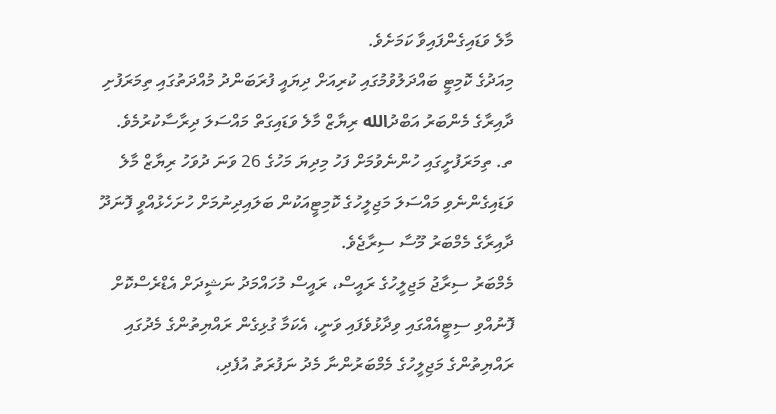މާލެ ވަޑައިގެންފައިވާ ކަމަށެވެ.
މިއަދުގެ ކޮމިޓީ ބައްދަލުވުމުގައި ކުރިއަށް ދިޔައީ ފުރަބަންދު މުއްދަތުގައި ތިމަރަފުށި ދާއިރާގެ މެންބަރު އަބްދުالله ރިޔާޒް މާލެ ވަޑައިގަތް މައްސަލަ ދިރާސާކުރުމެވެ.
ތ. ތިމަރަފުށީގައި ހުންނެވުމަށް ފަހު މިދިޔަ މަހުގެ 26 ވަނަ ދުވަހު ރިޔާޒް މާލެ ވަޑައިގެންނެވި މައްސަލަ މަޖިލީހުގެ ކޮމިޓީއަކުން ބަލައިދިނުމަށް ހުށަހެޅުއްވީ ފޮނަދޫ ދާއިރާގެ މެމްބަރު މޫސާ ސިރާޖެވެ.
މެމްބަރު ސިރާޖު މަޖިލީހުގެ ރައީސް، ރައީސް މުހައްމަދު ނަޝީދަށް އެޑްރެސްކޮށް ފޮނުއްވި ސިޓީއެއްގައި ވިދާޅުވެފައި ވަނީ، އެކަމާ ގުޅިގެން ރައްޔިތުންގެ މެދުގައި ރައްޔިތުންގެ މަޖިލީހުގެ މެމްބަރުންނާ މެދު ނަފުރަތު އުފެދި،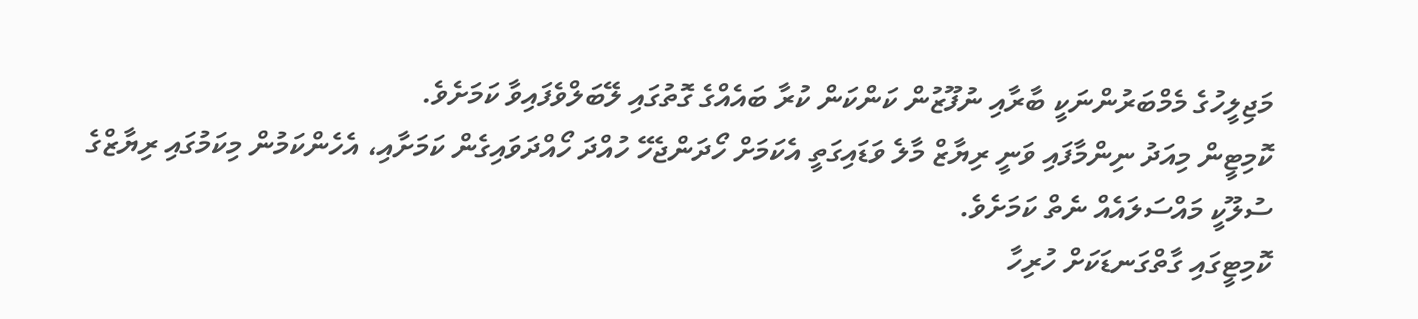މަޖިލީހުގެ މެމްބަރުންނަކީ ބާރާއި ނުފޫޒުން ކަންކަން ކުރާ ބައެއްގެ ގޮތުގައި ލޭބަލްވެފައިވާ ކަމަށެވެ.
ކޮމިޓީން މިއަދު ނިންމާފައި ވަނީ ރިޔާޒް މާލެ ވަޑައިގަތީ އެކަމަށް ހޯދަންޖެހޭ ހުއްދަ ހޯއްދަވައިގެން ކަމަށާއި، އެހެންކަމުން މިކަމުގައި ރިޔާޒްގެ ސުލޫކީ މައްސަލައެއް ނެތް ކަމަށެވެ.
ކޮމިޓީގައި ގާތްގަނޑަކަށް ހުރިހާ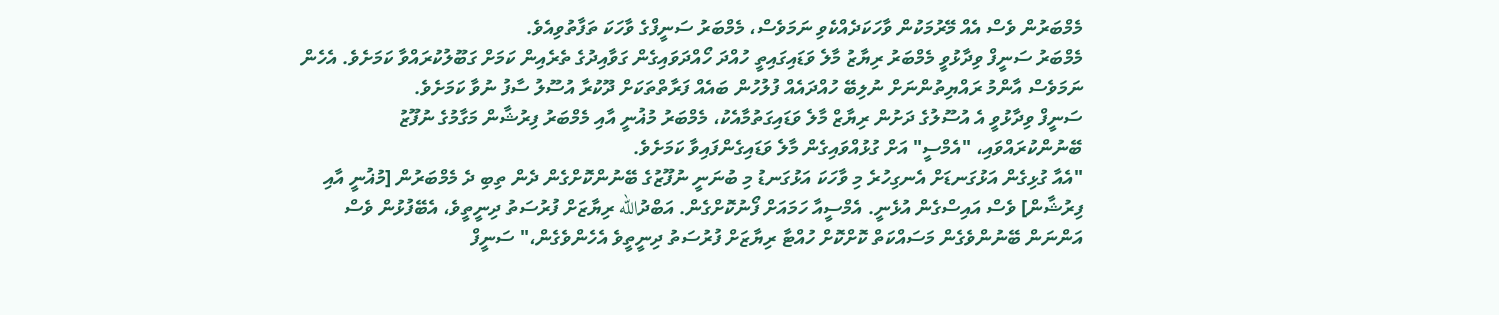މެމްބަރުން ވެސް އެއް މޭރުމަކުން ވާހަކަދެއްކެވި ނަމަވެސް، މެމްބަރު ސަނީފްގެ ވާހަކަ ތަފާތުވިއެވެ.
މެމްބަރު ސަނީފް ވިދާޅުވީ މެމްބަރު ރިޔާޒު މާލެ ވަޑައިގައިތީ ހުއްދަ ހޯއްދަވައިގެން ގަވާއިދުގެ ތެރެއިން ކަމަށް ގަބޫލުކުރައްވާ ކަމަށެވެ. އެހެން ނަމަވެސް އާންމު ރައްޔިތުންނަށް ނުލިބޭ ހުއްދައެއް ފުލުހުން ބައެއް ފަރާތްތަކަށް ދޫކުރާ އުސޫލު ސާފު ނުވާ ކަމަށެވެ.
ސަނީފް ވިދާޅުވީ އެ އުސޫލުގެ ދަށުން ރިޔާޒް މާލެ ވަޑައިގަތުމާއެކު، މެމްބަރު މުޣުނީ އާއި މެމްބަރު ފިރުޝާން މަގާމުގެ ނުފޫޒު ބޭނުންކުރައްވައި، "އެމްސީ" އަށް ގުޅުއްވައިގެން މާލެ ވަޑައިގެންފައިވާ ކަމަށެވެ.
"އެއާ ގުޅިގެން އަޅުގަނޑަށް އެނގިހުރެ މި ވާހަކަ އަޅުގަނޑު މި ބުނަނީ ނުފޫޒުގެ ބޭނުންކޮށްގެން ދެން ތިބި ދެ މެމްބަރުން [މުޣުނީ އާއި ފިރުޝާން] ވެސް އައިސްގެން އުޅެނީ. އެމްސީއާ ހަމައަށް ފޯނުކޮށްގެން. އަބްދުالله ރިޔާޒަށް ފުރުސަތު ދިނީތީވެ، އެބޭފުޅުން ވެސް އަންނަން ބޭނުންވެގެން މަސައްކަތް ކޮށްކޮށް ހުއްޓާ ރިޔާޒަށް ފުރުސަތު ދިނީތީވެ އެހެންވެގެން،" ސަނީފް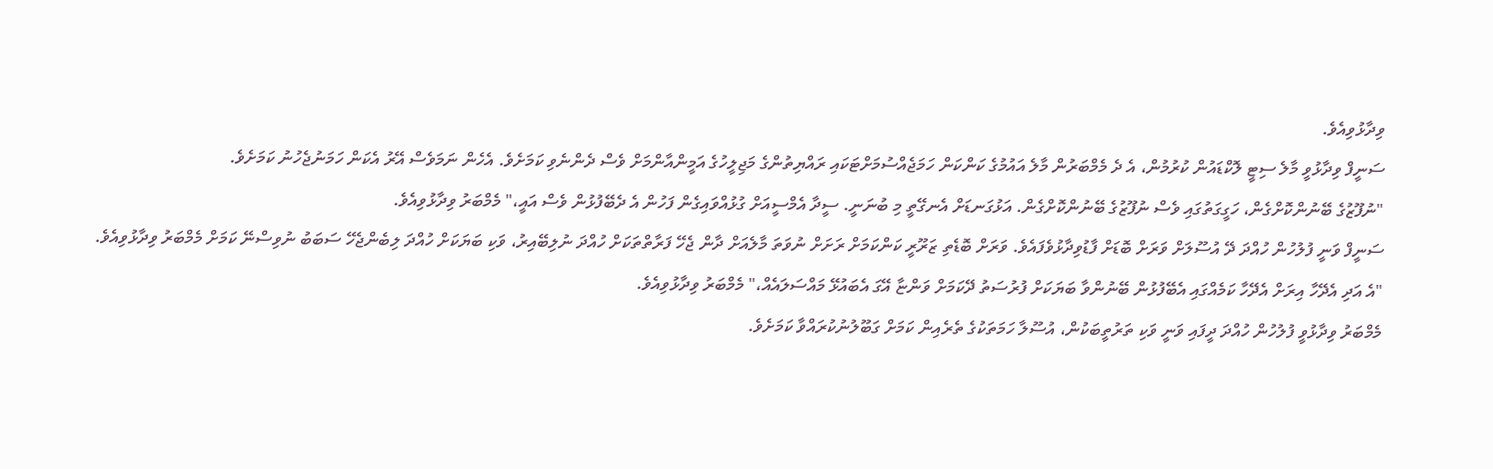ވިދާޅުވިއެވެ.
ސަނީފް ވިދާޅުވީ މާލެ ސިޓީ ލޮކްޑައުން ކުރުމުން، އެ ދެ މެމްބަރުން މާލެ އައުމުގެ ކަންކަން ހަމަޖެއްސުމަށްޓަކައި ރައްޔިތުންގެ މަޖިލީހުގެ އަމީންއާންމަށް ވެސް ދެންނެވި ކަމަށެވެ. އެހެން ނަމަވެސް އޭރު އެކަން ހަމަނުޖެހުނު ކަމަށެވެ.
"ނުފޫޒުގެ ބޭނުންކޮށްގެން، ހަގީގަތުގައި ވެސް ނުފޫޒުގެ ބޭނުންކޮށްގެން. އަޅުގަނޑަށް އެނގޭތީ މި ބުނަނީ. ސީދާ އެމްސީއަށް ގުޅުއްވައިގެން ފަހުން އެ ދެބޭފުޅުން ވެސް އައީ،" މެމްބަރު ވިދާޅުވިއެވެ.
ސަނީފް ވަނީ ފުލުހުން ހުއްދަ ދޭ އުސޫލަށް ވަރަށް ބޮޑަށް ފާޑުވިދާޅުވެފައެވެ. ވަރަށް ބޮޑެތި ޒަރޫރީ ކަންކަމަށް ރަށަށް ނުވަތަ މާލެއަށް ދާން ޖެހޭ ފަރާތްތަކަށް ހުއްދަ ނުލިބޭއިރު، ވަކި ބަޔަކަށް ހުއްދަ ލިބެންޖެހޭ ސަބަބު ނުވިސްނޭ ކަމަށް މެމްބަރު ވިދާޅުވިއެވެ.
"އެ އަދި އެދޭހާ އިރަށް އެދޭހާ ކަމެއްގައި އެބޭފުޅުން ބޭނުންވާ ބަޔަކަށް ފުރުސަތު ދޭކަމަށް ވަންޏާ އޭގަ އެބައުޅޭ މައްސަލައެއް،" މެމްބަރު ވިދާޅުވިއެވެ.
މެމްބަރު ވިދާޅުވީ ފުލުހުން ހުއްދަ ދީފައި ވަނީ ވަކި ތަރުތީބަކުން، އުސޫލާ ހަމަތަކުގެ ތެރެއިން ކަމަށް ގަބޫލުނުކުރައްވާ ކަމަށެވެ.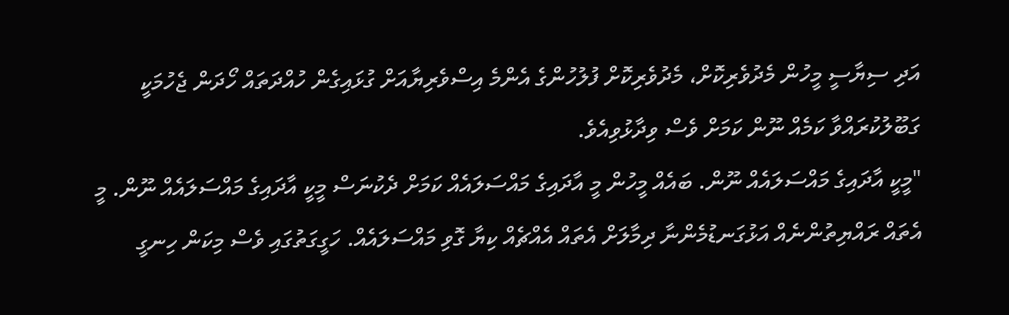އަދި ސިޔާސީ މީހުން މެދުވެރިކޮށް، މެދުވެރިކޮށް ފުލުހުންގެ އެންމެ އިސްވެރިޔާއަށް ގުޅައިގެން ހުއްދަތައް ހޯދަން ޖެހުމަކީ ގަބޫލުކުރައްވާ ކަމެއް ނޫން ކަމަށް ވެސް ވިދާޅުވިއެވެ.
"މީކީ އާދައިގެ މައްސަލައެއް ނޫން. ބައެއް މީހުން މީ އާދައިގެ މައްސަލައެއް ކަމަށް ދެކުނަސް މީކީ އާދައިގެ މައްސަލައެއް ނޫން. މީ އެތައް ރައްޔިތުންނެއް އަޅުގަނޑުމެންނާ ދިމާލަށް އެތައް އެއްޗެއް ކިޔާ ގޮވި މައްސަލައެއް. ހަގީގަތުގައި ވެސް މިކަން ހިނގީ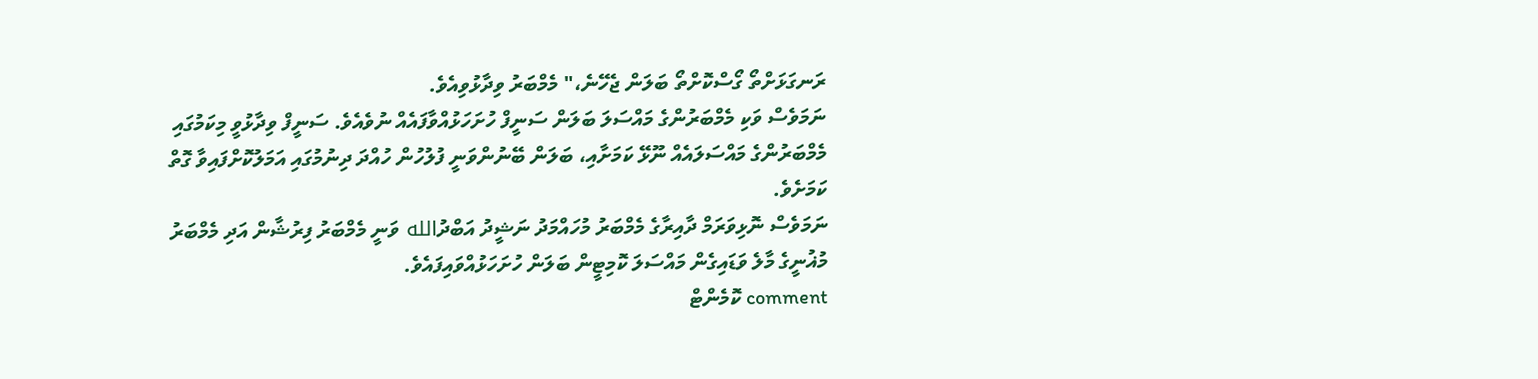ރަނގަޅަށްތޯ ގޯސްކޮށްތޯ ބަލަން ޖެހޭނެ،" މެމްބަރު ވިދާޅުވިއެވެ.
ނަމަވެސް ވަކި މެމްބަރުންގެ މައްސަލަ ބަލަން ސަނީފް ހުށަހަޅުއްވާފައެއް ނުވެއެވެ. ސަނީފް ވިދާޅުވީ މިކަމުގައި މެމްބަރުންގެ މައްސަލައެއް ނޫޅޭ ކަމަށާއި، ބަލަން ބޭނުންވަނީ ފުލުހުން ހުއްދަ ދިނުމުގައި އަމަލުކޮށްފައިވާ ގޮތް ކަމަށެވެ.
ނަމަވެސް ނޮޅިވަރަމް ދާއިރާގެ މެމްބަރު މުހައްމަދު ނަޝީދު އަބްދުالله ވަނީ މެމްބަރު ފިރުޝާން އަދި މެމްބަރު މުޣުނީގެ މާލެ ވަޑައިގެން މައްސަލަ ކޮމިޓީން ބަލަން ހުށަހަޅުއްވައިފައެވެ.
comment ކޮމެންޓް